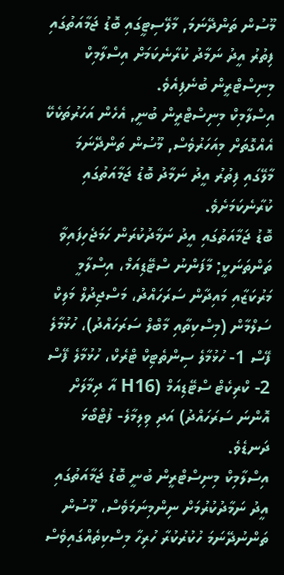މޫސުން ތަންދޭނަމަ, މާލޭސިޓީގައި ބޮޑު ޖަމާއަތުގައި ފިތުރު އީދު ނަމާދު ކުރާނެކަމަށް އިސްލާމިކް މިނިސްޓްރީން ބުނެފިއެވެ.
އިސްލާމިކް މިނިސްޓްރީން ބުނީ, އެހެން އަހަރުތަކެކޭ އެއްގޮތަށް މިއަހަރުވެސް, މޫސުން ތަންދޭނަމަ މާލޭގައި ފިތުރު އީދު ނަމާދު ބޮޑު ޖަމާއަތުގައި ކުރާނެކަމަށެވެ.
ބޮޑު ޖަމާއަތުގައި އީދު ނަމާދުކުރަން ހަމަޖެހިފައިވާ ތަންތަނަކީ; މާފަންނު ސްޓޭޑިއަމް، އިސްލާމީ މަރުކަޒާއި މައިދާން ސަރަހައްދު، މަސްޖިދުލް މަލިކް ސަލްމާން (މިސްކިތާއި މާބްލް ސަރަހައްދު)، ހުޅުމާލެ ފޭސް 1- ހުޅުމާލެ ސިންތެޓިކް ޓްރެކް، ހުޅުމާލެ ފޭސް 2- ކްރިކެޓް ސްޓޭޑިއަމް (H16 އާ ދިމާލަށް އޮންނަ ސަރަހައްދު) އަދި ވިލިމާލެ- ފުޓްބޯޅަ ދަނޑެވެ.
އިސްލާމިކް މިނިސްޓްރީން ބުނީ ބޮޑު ޖަމާއަތުގައި އީދު ނަމާދުކުރުމަށް ނިންމިނަމަވެސް، މޫސުން ތަންނުދޭނަމަ ހުކުރުކުރާ ހުރިހާ މިސްކިތެއްގައިވެސް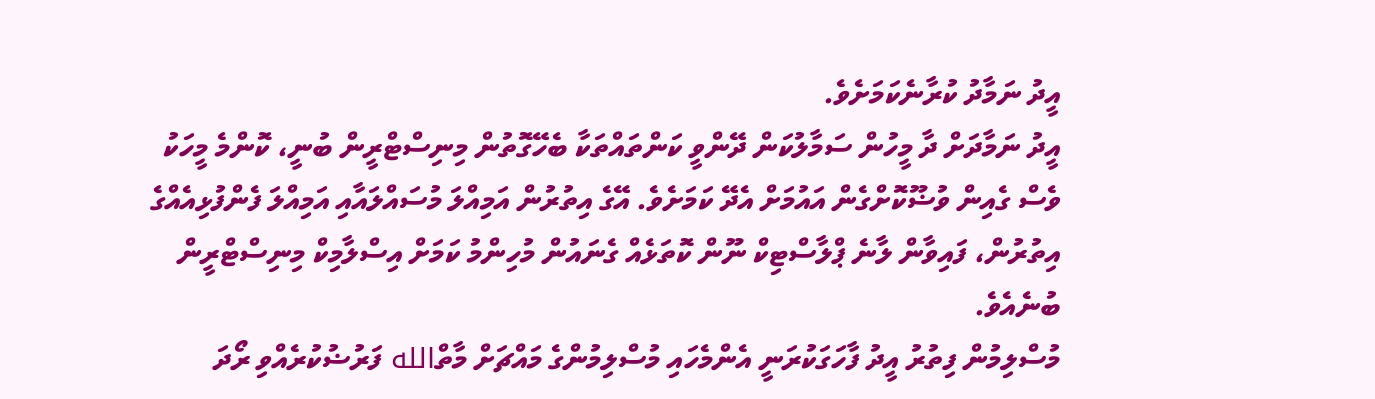އީދު ނަމާދު ކުރާނެކަމަށެވެ.
އީދު ނަމާދަށް ދާ މީހުން ސަމާލުކަން ދޭންވީ ކަންތައްތަކާ ބެހޭގޮތުން މިނިސްޓްރީން ބުނީ، ކޮންމެ މީހަކު ވެސް ގެއިން ވުޟޫކޮށްގެން އައުމަށް އެދޭ ކަމަށެވެ. އޭގެ އިތުރުން އަމިއްލަ މުސައްލައާއި އަމިއްލަ ފެންފުޅިއެއްގެ އިތުރުން، ފައިވާން ލާނެ ޕްލާސްޓިކް ނޫން ކޮތަޅެއް ގެނައުން މުހިންމު ކަމަށް އިސްލާމިކް މިނިސްޓްރީން ބުނެއެވެ.
މުސްލިމުން ފިތުރު އީދު ފާހަގަކުރަނީ އެންމެހައި މުސްލިމުންގެ މައްޗަށް މާތްالله ފަރުޟުކުރެއްވި ރޯދަ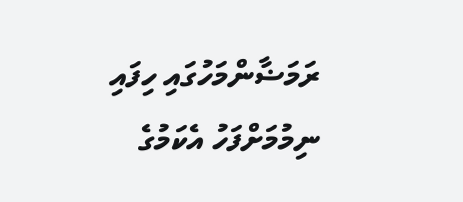ރަމަޟާންމަހުގައި ހިފައި ނިމުމަށްފަހު އެކަމުގެ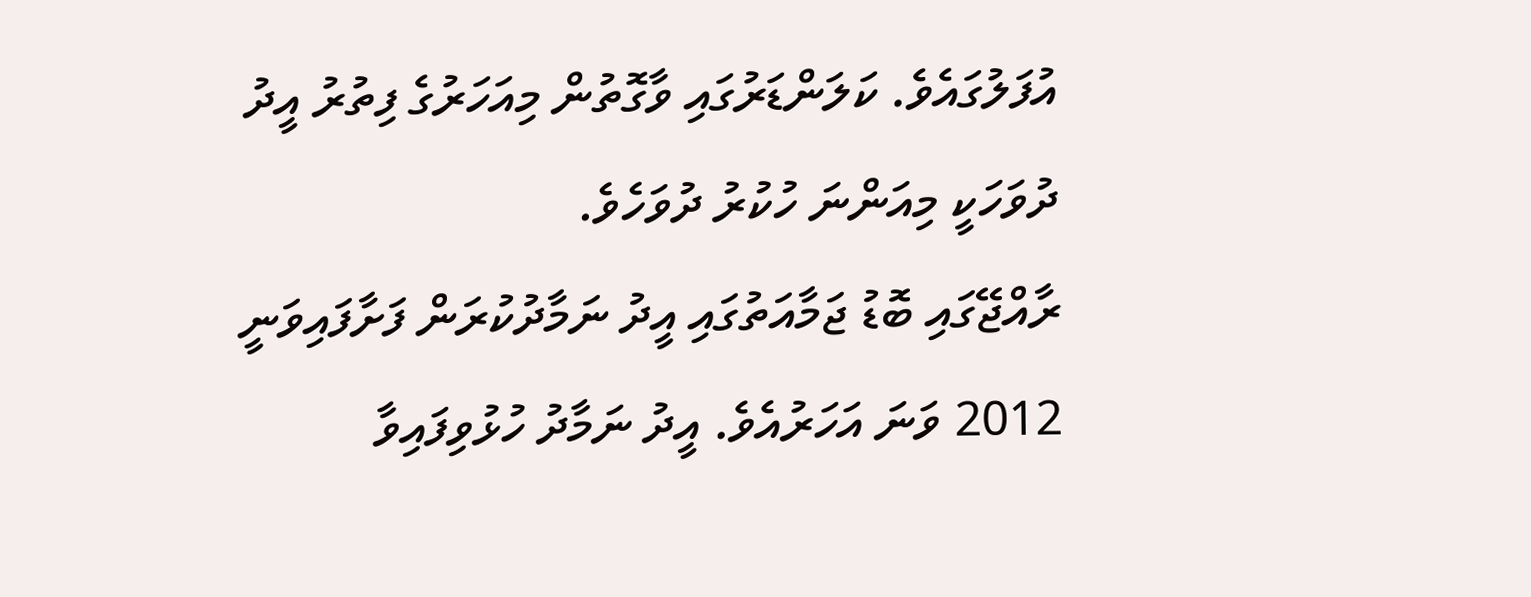އުފަލުގައެވެ. ކަލަންޑަރުގައި ވާގޮތުން މިއަހަރުގެ ފިތުރު އީދު ދުވަހަކީ މިއަންނަ ހުކުރު ދުވަހެވެ.
ރާއްޖޭގައި ބޮޑު ޖަމާއަތުގައި އީދު ނަމާދުކުރަން ފަށާފައިވަނީ 2012 ވަނަ އަހަރުއެވެ. އީދު ނަމާދު ހުޅުވިފައިވާ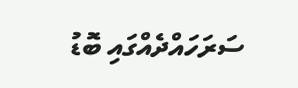ސަރަހައްދެއްގައި ބޮޑު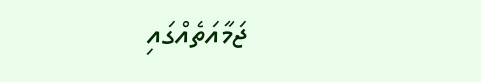ޖަމާއަތެއްގައި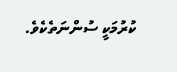ކުރުމަކީ ސުންނަތެކެވެ.